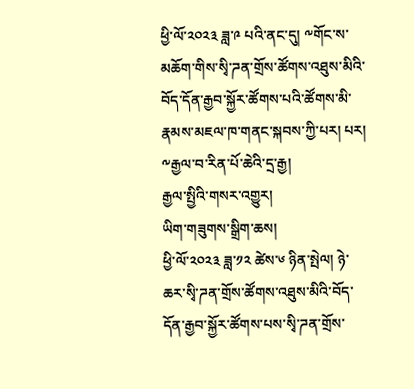ཕྱི་ལོ་༢༠༢༣ ཟླ་༩ པའི་ནང་དུ། ༸གོང་ས་མཆོག་གིས་སྭི་ཌན་གྲོས་ཚོགས་འཐུས་མིའི་བོད་དོན་རྒྱབ་སྐྱོར་ཚོགས་པའི་ཚོགས་མི་རྣམས་མཇལ་ཁ་གནང་སྐབས་ཀྱི་པར། པར། ༸རྒྱལ་བ་རིན་པོ་ཆེའི་དྲ་རྒྱ།
རྒྱལ་སྤྱིའི་གསར་འགྱུར།
ཡིག་གཟུགས་སྒྲིག་ཆས།
ཕྱི་ལོ་༢༠༢༣ ཟླ་༡༢ ཚེས་༦ ཉིན་སྤེལ། ཉེ་ཆར་སྭི་ཌན་གྲོས་ཚོགས་འཐུས་མིའི་བོད་དོན་རྒྱབ་སྐྱོར་ཚོགས་པས་སྭི་ཌན་གྲོས་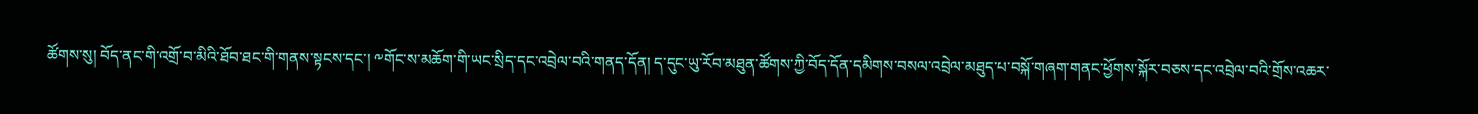ཚོགས་སུ། བོད་ནང་གི་འགྲོ་བ་མིའི་ཐོབ་ཐང་གི་གནས་སྟངས་དང་། ༸གོང་ས་མཆོག་གི་ཡང་སྲིད་དང་འབྲེལ་བའི་གནད་དོན། ད་དུང་ཡུ་རོབ་མཐུན་ཚོགས་ཀྱི་བོད་དོན་དམིགས་བསལ་འབྲེལ་མཐུད་པ་བསྐོ་གཞག་གནང་ཕྱོགས་སྐོར་བཅས་དང་འབྲེལ་བའི་གྲོས་འཆར་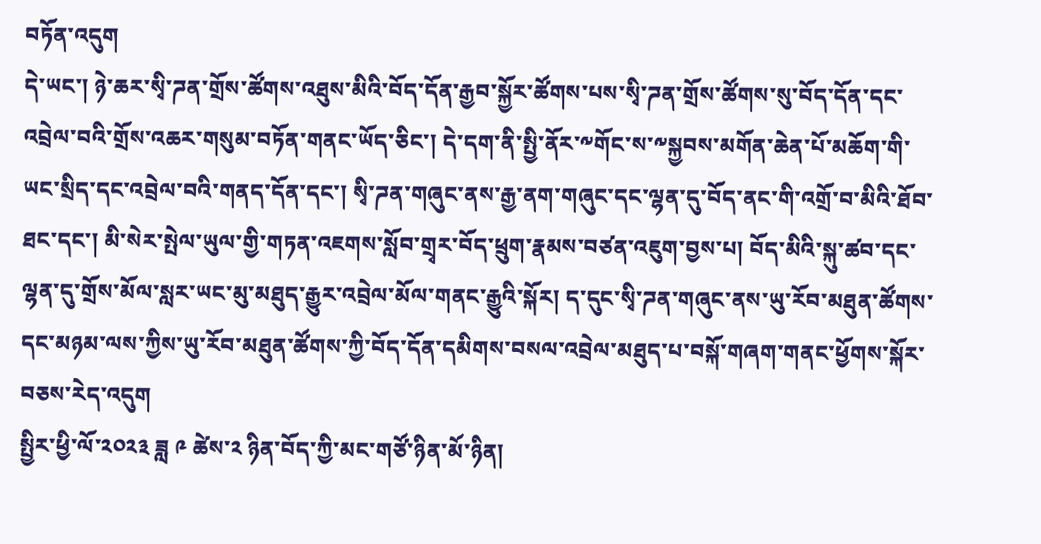བཏོན་འདུག
དེ་ཡང་། ཉེ་ཆར་སྭི་ཌན་གྲོས་ཚོགས་འཐུས་མིའི་བོད་དོན་རྒྱབ་སྐྱོར་ཚོགས་པས་སྭི་ཌན་གྲོས་ཚོགས་སུ་བོད་དོན་དང་འབྲེལ་བའི་གྲོས་འཆར་གསུམ་བཏོན་གནང་ཡོད་ཅིང་། དེ་དག་ནི་སྤྱི་ནོར་༸གོང་ས་༸སྐྱབས་མགོན་ཆེན་པོ་མཆོག་གི་ཡང་སྲིད་དང་འབྲེལ་བའི་གནད་དོན་དང་། སྭི་ཌན་གཞུང་ནས་རྒྱ་ནག་གཞུང་དང་ལྷན་དུ་བོད་ནང་གི་འགྲོ་བ་མིའི་ཐོབ་ཐང་དང་། མི་སེར་སྤེལ་ཡུལ་གྱི་གཏན་འཇགས་སློབ་གྲྭར་བོད་ཕྲུག་རྣམས་བཙན་འཇུག་བྱས་པ། བོད་མིའི་སྐུ་ཚབ་དང་ལྷན་དུ་གྲོས་མོལ་སླར་ཡང་མུ་མཐུད་རྒྱུར་འབྲེལ་མོལ་གནང་རྒྱུའི་སྐོར། ད་དུང་སྭི་ཌན་གཞུང་ནས་ཡུ་རོབ་མཐུན་ཚོགས་དང་མཉམ་ལས་ཀྱིས་ཡུ་རོབ་མཐུན་ཚོགས་ཀྱི་བོད་དོན་དམིགས་བསལ་འབྲེལ་མཐུད་པ་བསྐོ་གཞག་གནང་ཕྱོགས་སྐོར་བཅས་རེད་འདུག
སྤྱིར་ཕྱི་ལོ་༢༠༢༣ ཟླ ༩ ཚེས་༢ ཉིན་བོད་ཀྱི་མང་གཙོ་ཉིན་མོ་ཉིན།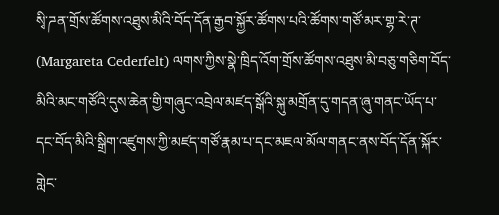སྭི་ཌན་གྲོས་ཚོགས་འཐུས་མིའི་བོད་དོན་རྒྱབ་སྐྱོར་ཚོགས་པའི་ཚོགས་གཙོ་མར་གྷ་རེ་ཊ་ (Margareta Cederfelt) ལགས་ཀྱིས་སྣེ་ཁྲིད་འོག་གྲོས་ཚོགས་འཐུས་མི་བཅུ་གཅིག་བོད་མིའི་མང་གཙོའི་དུས་ཆེན་གྱི་གཞུང་འབྲེལ་མཛད་སྒོའི་སྐུ་མགྲོན་དུ་གདན་ཞུ་གནང་ཡོད་པ་དང་བོད་མིའི་སྒྲིག་འཛུགས་ཀྱི་མཛད་གཙོ་རྣམ་པ་དང་མཇལ་མོལ་གནང་ནས་བོད་དོན་སྐོར་གླེང་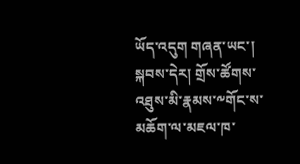ཡོད་འདུག གཞན་ཡང་། སྐབས་དེར། གྲོས་ཚོགས་འཐུས་མི་རྣམས་༸གོང་ས་མཆོག་ལ་མཇལ་ཁ་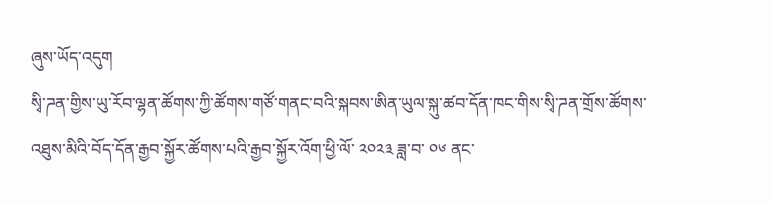ཞུས་ཡོད་འདུག
སྭི་ཌན་གྱིས་ཡུ་རོབ་ལྷན་ཚོགས་ཀྱི་ཚོགས་གཙོ་གནང་བའི་སྐབས་ཨིན་ཡུལ་སྐུ་ཚབ་དོན་ཁང་གིས་སྭི་ཌན་གྲོས་ཚོགས་འཐུས་མིའི་བོད་དོན་རྒྱབ་སྐྱོར་ཚོགས་པའི་རྒྱབ་སྐྱོར་འོག་ཕྱི་ལོ་ ༢༠༢༣ ཟླ་བ་ ༠༦ ནང་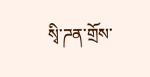སྭི་ཌན་གྲོས་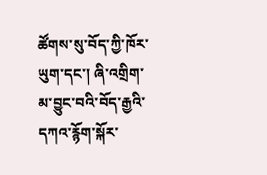ཚོགས་སུ་བོད་ཀྱི་ཁོར་ཡུག་དང་། ཞི་འགྲིག་མ་བྱུང་བའི་བོད་རྒྱའི་དཀའ་རྙོག་སྐོར་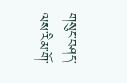གསུང་བཤད་ལས་རིམ་གོ་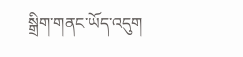སྒྲིག་གནང་ཡོད་འདུག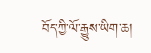བོད་ཀྱི་ལོ་རྒྱུས་ཡིག་ཆ།